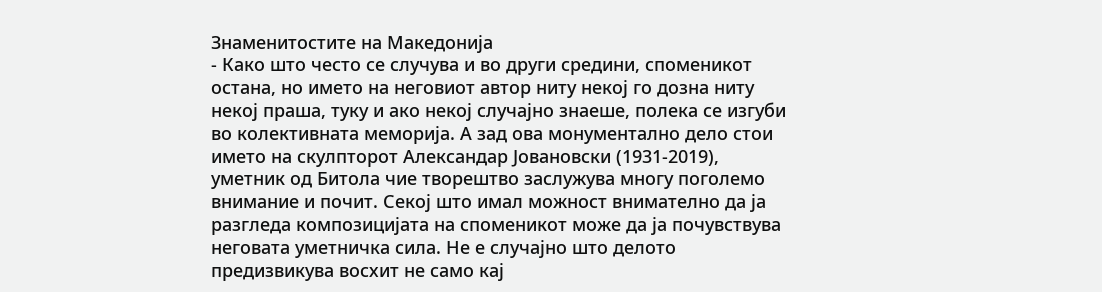Знаменитостите на Македонија
- Како што често се случува и во други средини, споменикот остана, но името на неговиот автор ниту некој го дозна ниту некој праша, туку и ако некој случајно знаеше, полека се изгуби во колективната меморија. А зад ова монументално дело стои името на скулпторот Александар Јовановски (1931-2019), уметник од Битола чие творештво заслужува многу поголемо внимание и почит. Секој што имал можност внимателно да ја разгледа композицијата на споменикот може да ја почувствува неговата уметничка сила. Не е случајно што делото предизвикува восхит не само кај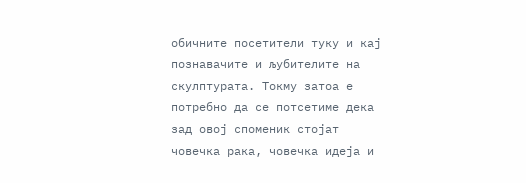обичните посетители туку и кај познавачите и љубителите на скулптурата. Токму затоа е потребно да се потсетиме дека зад овој споменик стојат човечка рака, човечка идеја и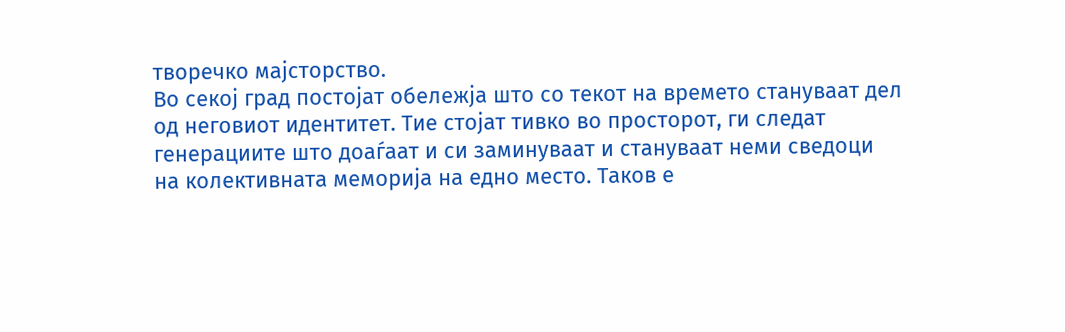творечко мајсторство.
Во секој град постојат обележја што со текот на времето стануваат дел од неговиот идентитет. Тие стојат тивко во просторот, ги следат генерациите што доаѓаат и си заминуваат и стануваат неми сведоци на колективната меморија на едно место. Таков е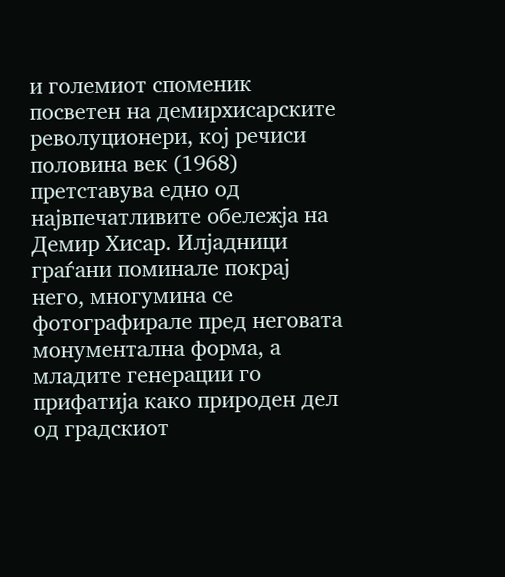и големиот споменик посветен на демирхисарските револуционери, кој речиси половина век (1968) претставува едно од највпечатливите обележја на Демир Хисар. Илјадници граѓани поминале покрај него, многумина се фотографирале пред неговата монументална форма, а младите генерации го прифатија како природен дел од градскиот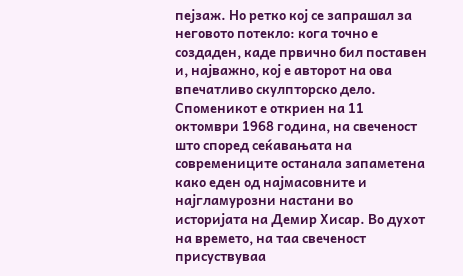пејзаж. Но ретко кој се запрашал за неговото потекло: кога точно е создаден, каде првично бил поставен и, најважно, кој е авторот на ова впечатливо скулпторско дело.
Споменикот е откриен на 11 октомври 1968 година, на свеченост што според сеќавањата на современиците останала запаметена како еден од најмасовните и најгламурозни настани во историјата на Демир Хисар. Во духот на времето, на таа свеченост присуствуваа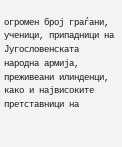огромен број граѓани, ученици, припадници на Југословенската народна армија, преживеани илинденци, како и највисоките претставници на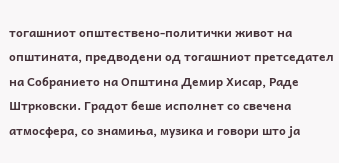тогашниот општествено-политички живот на општината, предводени од тогашниот претседател на Собранието на Општина Демир Хисар, Раде Штрковски. Градот беше исполнет со свечена атмосфера, со знамиња, музика и говори што ја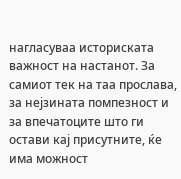нагласуваа историската важност на настанот. За самиот тек на таа прослава, за нејзината помпезност и за впечатоците што ги остави кај присутните, ќе има можност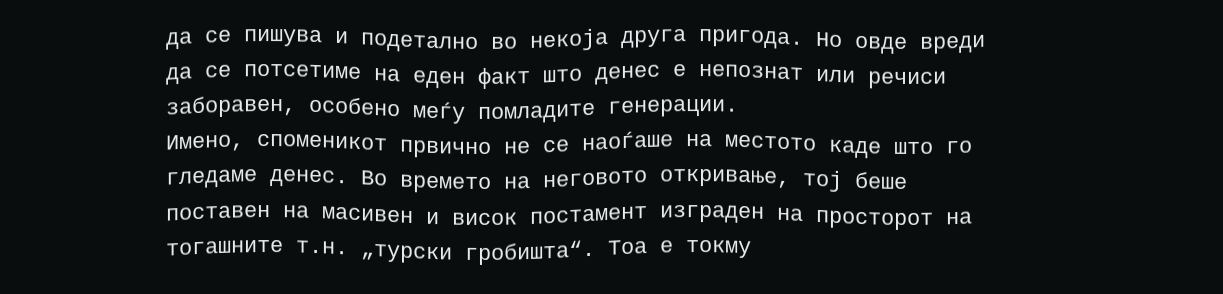да се пишува и подетално во некоја друга пригода. Но овде вреди да се потсетиме на еден факт што денес е непознат или речиси заборавен, особено меѓу помладите генерации.
Имено, споменикот првично не се наоѓаше на местото каде што го гледаме денес. Во времето на неговото откривање, тој беше поставен на масивен и висок постамент изграден на просторот на тогашните т.н. „турски гробишта“. Тоа е токму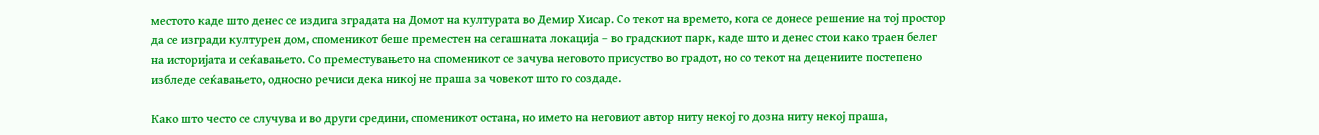местото каде што денес се издига зградата на Домот на културата во Демир Хисар. Со текот на времето, кога се донесе решение на тој простор да се изгради културен дом, споменикот беше преместен на сегашната локација – во градскиот парк, каде што и денес стои како траен белег на историјата и сеќавањето. Со преместувањето на споменикот се зачува неговото присуство во градот, но со текот на децениите постепено избледе сеќавањето, односно речиси дека никој не праша за човекот што го создаде.

Како што често се случува и во други средини, споменикот остана, но името на неговиот автор ниту некој го дозна ниту некој праша,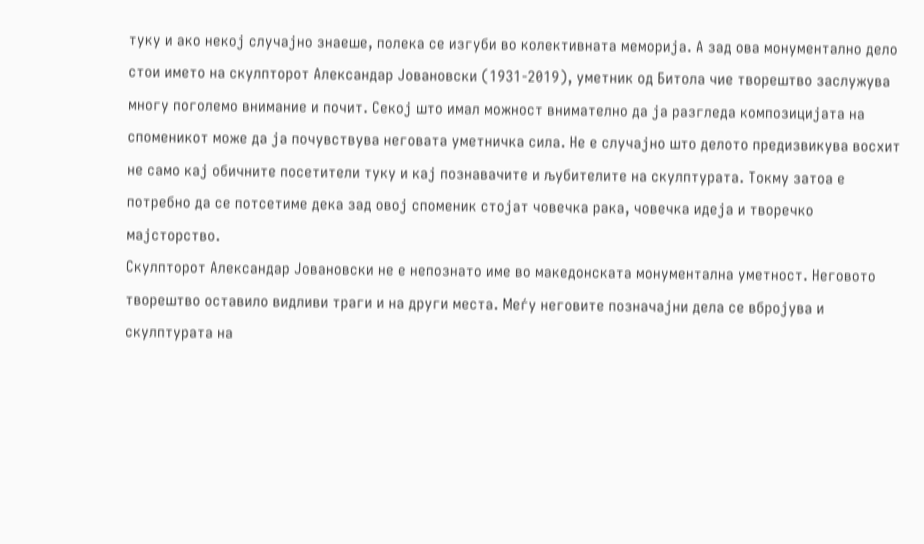туку и ако некој случајно знаеше, полека се изгуби во колективната меморија. А зад ова монументално дело стои името на скулпторот Александар Јовановски (1931-2019), уметник од Битола чие творештво заслужува многу поголемо внимание и почит. Секој што имал можност внимателно да ја разгледа композицијата на споменикот може да ја почувствува неговата уметничка сила. Не е случајно што делото предизвикува восхит не само кај обичните посетители туку и кај познавачите и љубителите на скулптурата. Токму затоа е потребно да се потсетиме дека зад овој споменик стојат човечка рака, човечка идеја и творечко мајсторство.
Скулпторот Александар Јовановски не е непознато име во македонската монументална уметност. Неговото творештво оставило видливи траги и на други места. Меѓу неговите позначајни дела се вбројува и скулптурата на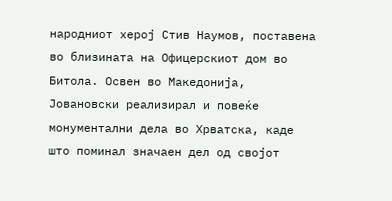народниот херој Стив Наумов, поставена во близината на Офицерскиот дом во Битола. Освен во Македонија, Јовановски реализирал и повеќе монументални дела во Хрватска, каде што поминал значаен дел од својот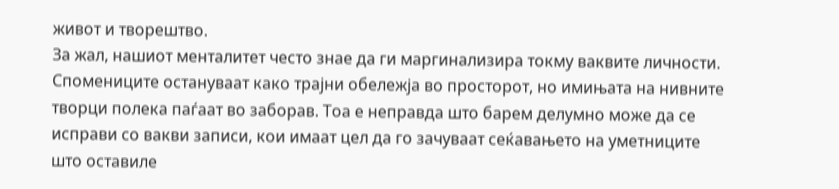живот и творештво.
За жал, нашиот менталитет често знае да ги маргинализира токму ваквите личности. Спомениците остануваат како трајни обележја во просторот, но имињата на нивните творци полека паѓаат во заборав. Тоа е неправда што барем делумно може да се исправи со вакви записи, кои имаат цел да го зачуваат сеќавањето на уметниците што оставиле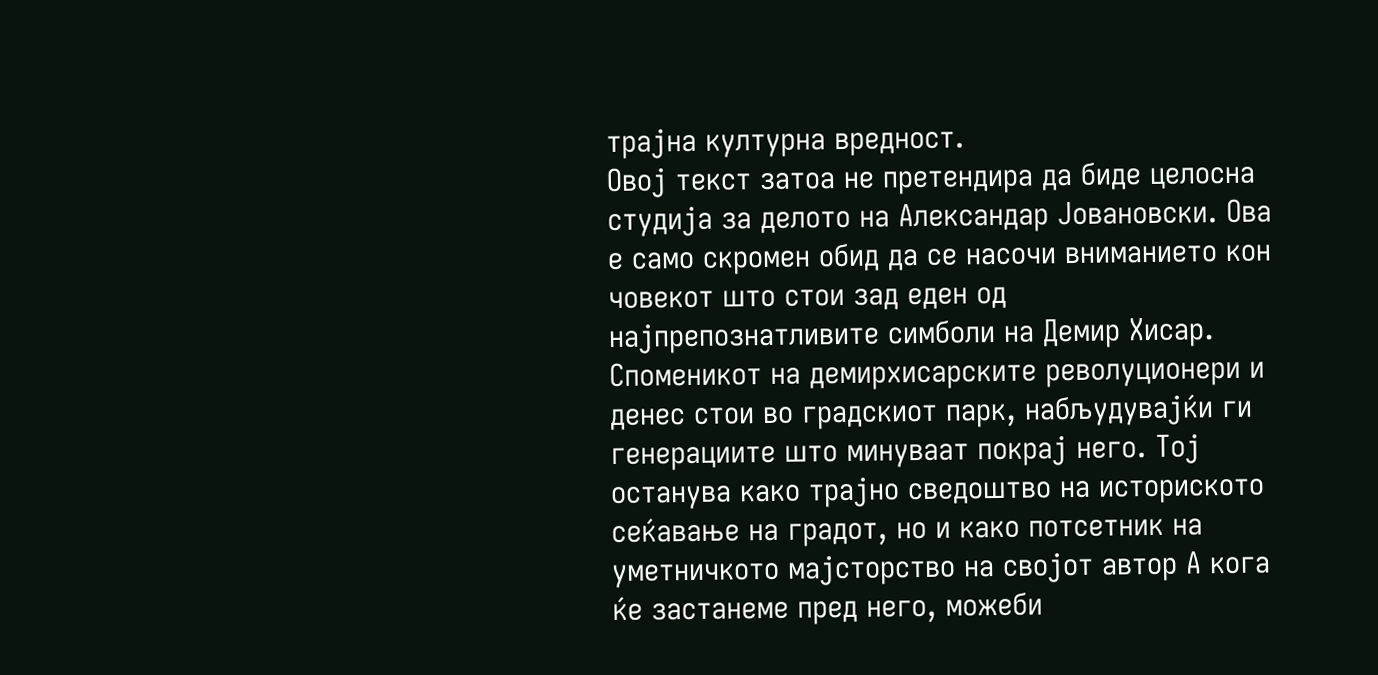трајна културна вредност.
Овој текст затоа не претендира да биде целосна студија за делото на Александар Јовановски. Ова е само скромен обид да се насочи вниманието кон човекот што стои зад еден од најпрепознатливите симболи на Демир Хисар.
Споменикот на демирхисарските револуционери и денес стои во градскиот парк, набљудувајќи ги генерациите што минуваат покрај него. Тој останува како трајно сведоштво на историското сеќавање на градот, но и како потсетник на уметничкото мајсторство на својот автор А кога ќе застанеме пред него, можеби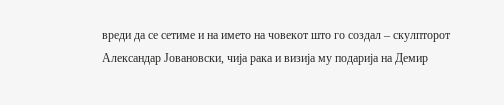вреди да се сетиме и на името на човекот што го создал – скулпторот Александар Јовановски, чија рака и визија му подарија на Демир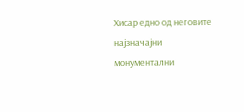Хисар едно од неговите најзначајни монументални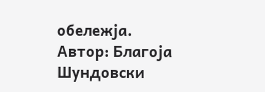обележја.
Автор: Благоја Шундовски